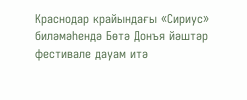Краснодар крайындағы «Сириус» биләмәһендә Бөтә Донъя йәштәр фестивале дауам итә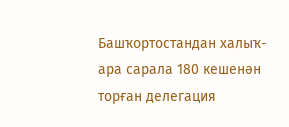Башҡортостандан халыҡ-ара сарала 180 кешенән торған делегация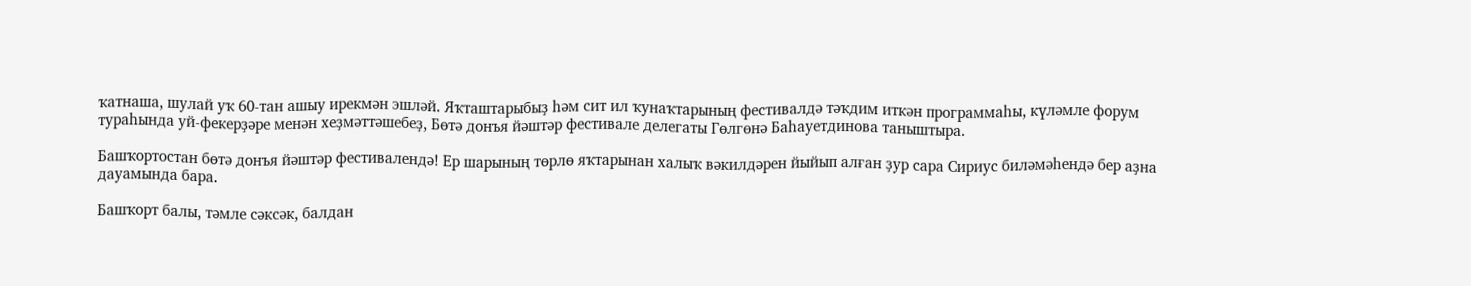ҡатнаша, шулай уҡ 60-тан ашыу ирекмән эшләй. Яҡташтарыбыҙ һәм сит ил ҡунаҡтарының фестивалдә тәҡдим иткән программаһы, күләмле форум тураһында уй-фекерҙәре менән хеҙмәттәшебеҙ, Бөтә донъя йәштәр фестивале делегаты Гөлгөнә Баһауетдинова таныштыра.

Башҡортостан бөтә донъя йәштәр фестивалендә! Ер шарының төрлө яҡтарынан халыҡ вәкилдәрен йыйып алған ҙур сара Сириус биләмәһендә бер аҙна дауамында бара.

Башҡорт балы, тәмле сәксәк, балдан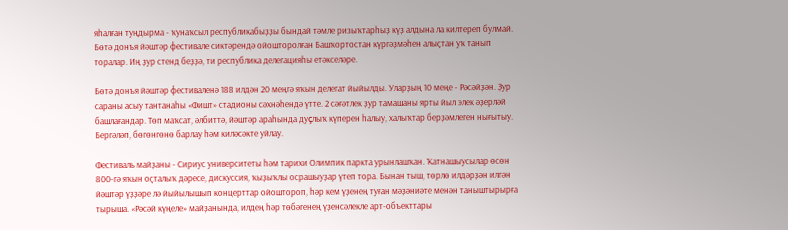яһалған туңдырма - ҡунаҡсыл республикабыҙҙы бындай тәмле ризыҡтарһыҙ күҙ алдына ла килтереп булмай. Бөтә донъя йәштәр фестивале сиктәрендә ойошторолған Башҡортостан күргәҙмәһен алыҫтан уҡ танып торалар. Иң ҙур стенд беҙҙә, ти республика делегацияһы етәкселәре.

Бөтә донъя йәштәр фестиваленә 188 илдән 20 меңгә яҡын делегат йыйылды. Уларҙың 10 меңе - Рәсәйҙән. Ҙур сараны асыу тантанаһы «Фишт» стадионы сәхнәһендә үтте. 2 сәғәтлек ҙур тамашаны ярты йыл элек әҙерләй башлағандар. Төп маҡсат, әлбиттә, йәштәр араһында дуçлыҡ күперен һалыу, халыҡтар берҙәмлеген нығытыу. Бергәләп, бөгөнгөнө барлау һәм киләсәкте уйлау.

Фестиваль майҙаны - Сириус университеты һәм тарихи Олимпик паркта урынлашҡан. Ҡатнашыусылар өсөн 800-гә яҡын оҫталыҡ дәресе, дискуссия, ҡыҙыҡлы осрашыуҙар үтеп тора. Бынан тыш, төрлө илдәрҙән илгән йәштәр үҙҙәре лә йыйылышып концерттар ойоштороп, һәр кем үҙeнең туған мәҙәниәте менән таныштырырға тырыша. «Рәсәй күңеле» майҙанында, илдең һәр төбәгенең үҙенсәлекле арт-объекттары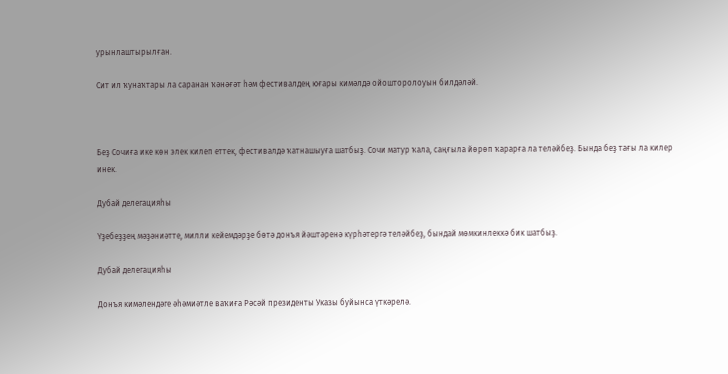урынлаштырылған.

Сит ил ҡунаҡтары ла саранан ҡәнәғәт һәм фестивалдең юғары кимәлдә ойошторолоуын билдәләй.



Беҙ Сочиға ике көн элек килеп еттек, фестивалдә ҡатнашыуға шатбыҙ. Сочи матур ҡала, саңғыла йөрөп ҡарарға ла теләйбеҙ. Бында беҙ тағы ла килер инек.

Дубай делегацияһы

Үҙебеҙҙең мәҙәниәтте, милли кейемдәрҙе бөтә донъя йәштәренә күрһәтергә теләйбеҙ, бындай мөмкинлеккә бик шатбыҙ.

Дубай делегацияһы

Донъя кимәлендәге әһәмиәтле ваҡиға Рәсәй президенты Указы буйынса үткәрелә.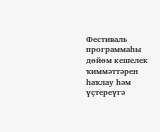Фестиваль программаһы дөйөм кешелек ҡиммәттәрен һаҡлау һәм үçтереүгә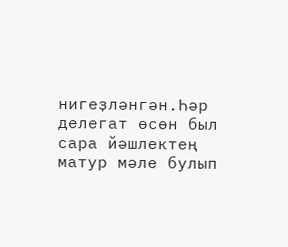нигеҙләнгән.Һәр делегат өсөн был сара йәшлектең матур мәле булып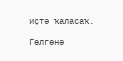иҫтә ҡаласаҡ.

Гөлгөнә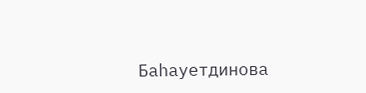Баһауетдинова